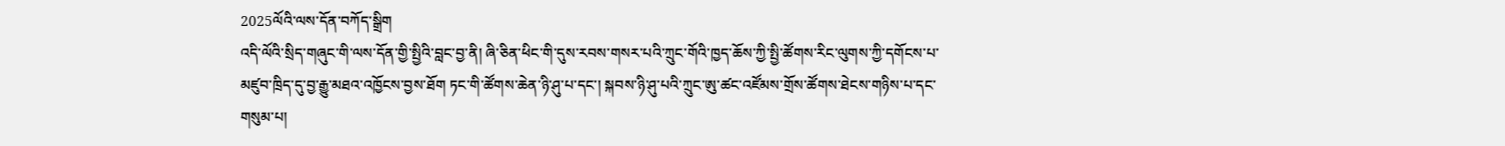2025ལོའི་ལས་དོན་བཀོད་སྒྲིག
འདི་ལོའི་སྲིད་གཞུང་གི་ལས་དོན་གྱི་སྤྱིའི་བླང་བྱ་ནི། ཞི་ཅིན་ཕིང་གི་དུས་རབས་གསར་པའི་ཀྲུང་གོའི་ཁྱད་ཆོས་ཀྱི་སྤྱི་ཚོགས་རིང་ལུགས་ཀྱི་དགོངས་པ་མཛུབ་ཁྲིད་དུ་བྱ་རྒྱུ་མཐའ་འཁྱོངས་བྱས་ཐོག ཏང་གི་ཚོགས་ཆེན་ཉི་ཤུ་པ་དང་། སྐབས་ཉི་ཤུ་པའི་ཀྲུང་ཨུ་ཚང་འཛོམས་གྲོས་ཚོགས་ཐེངས་གཉིས་པ་དང་གསུམ་པ།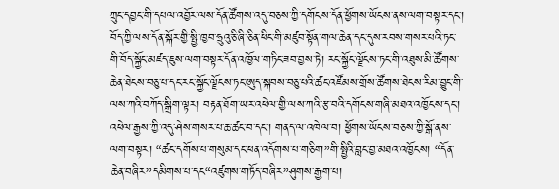ཀྲུང་དབྱང་གི་དཔལ་འབྱོར་ལས་དོན་ཚོགས་འདུ་བཅས་ཀྱི་དགོངས་དོན་ཕྱོགས་ཡོངས་ནས་ལག་བསྟར་དང་། བོད་ཀྱི་ལས་དོན་སྐོར་གྱི་སྤྱི་ཁྱབ་ཧྲུའུ་ཅི་ཞི་ཅིན་ཕིང་གི་མཛུབ་སྟོན་གལ་ཆེན་དང་དུས་རབས་གསར་པའི་ཏང་གི་བོད་སྐྱོང་མཛད་ཇུས་ལག་བསྟར་དོན་འཁྱོལ་གཏིང་ཟབ་བྱས་ཏེ། རང་སྐྱོང་ལྗོངས་ཏང་གི་འཐུས་མི་ཚོགས་ཆེན་ཐེངས་བཅུ་པ་དང་རང་སྐྱོང་ལྗོངས་ཏང་ཨུད་སྐབས་བཅུ་པའི་ཚང་འཛོམས་གྲོས་ཚོགས་ཐེངས་རིམ་བྱུང་གི་ལས་ཀའི་བཀོད་སྒྲིག་ལྟར། བརྟན་ཐོག་ཡར་འཕེལ་གྱི་ལས་ཀའི་རྩ་བའི་དགོངས་གཞི་མཐའ་འཁྱོངས་དང་། འཕེལ་རྒྱས་ཀྱི་འདུ་ཤེས་གསར་པ་ཆ་ཚང་བ་དང་། གནད་ལ་འཁེལ་བ། ཕྱོགས་ཡོངས་བཅས་ཀྱི་སྒོ་ནས་ལག་བསྟར། “ཚང་དགོས་པ་གསུམ་དང་ཕན་འདོགས་པ་གཅིག”གི་སྤྱིའི་བླང་བྱ་མཐའ་འཁྱོངས། “དོན་ཆེན་བཞིར”དམིགས་པ་དང“འཛུགས་གཏོད་བཞིར”ཤུགས་རྒྱག་པ།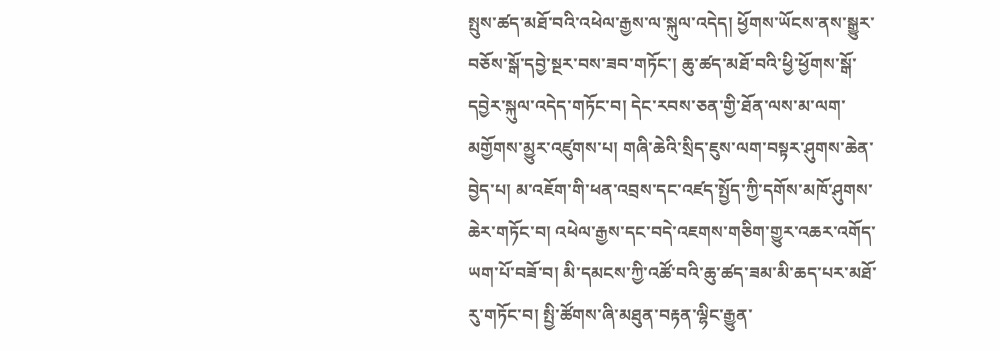སྤུས་ཚད་མཐོ་བའི་འཕེལ་རྒྱས་ལ་སྐུལ་འདེད། ཕྱོགས་ཡོངས་ནས་སྒྱུར་བཅོས་སྒོ་དབྱེ་སྔར་བས་ཟབ་གཏོང་། ཆུ་ཚད་མཐོ་བའི་ཕྱི་ཕྱོགས་སྒོ་དབྱེར་སྐུལ་འདེད་གཏོང་བ། དེང་རབས་ཅན་གྱི་ཐོན་ལས་མ་ལག་མགྱོགས་མྱུར་འཛུགས་པ། གཞི་ཆེའི་སྲིད་ཇུས་ལག་བསྟར་ཤུགས་ཆེན་བྱེད་པ། མ་འཇོག་གི་ཕན་འབྲས་དང་འཛད་སྤྱོད་ཀྱི་དགོས་མཁོ་ཤུགས་ཆེར་གཏོང་བ། འཕེལ་རྒྱས་དང་བདེ་འཇགས་གཅིག་གྱུར་འཆར་འགོད་ཡག་པོ་བཟོ་བ། མི་དམངས་ཀྱི་འཚོ་བའི་ཆུ་ཚད་ཟམ་མི་ཆད་པར་མཐོ་རུ་གཏོང་བ། སྤྱི་ཚོགས་ཞི་མཐུན་བརྟན་ལྷིང་རྒྱུན་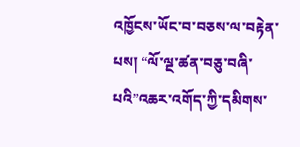འཁྱོངས་ཡོང་བ་བཅས་ལ་བརྟེན་པས། “ལོ་ལྔ་ཚན་བཅུ་བཞི་པའི”འཆར་འགོད་ཀྱི་དམིགས་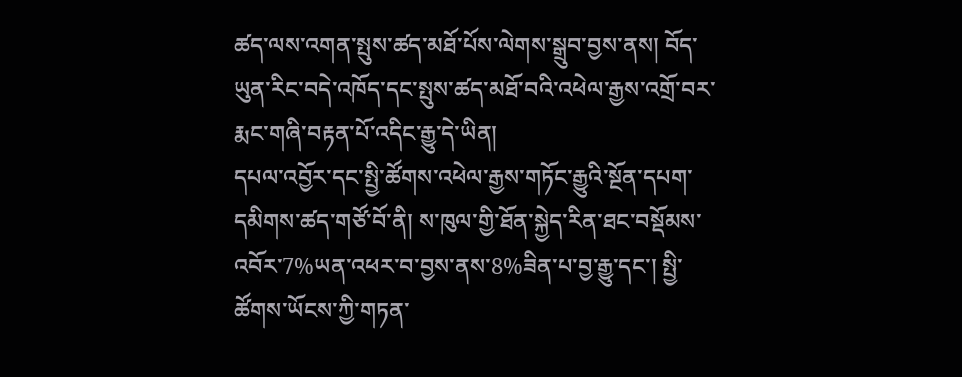ཚད་ལས་འགན་སྤུས་ཚད་མཐོ་པོས་ལེགས་སྒྲུབ་བྱས་ནས། བོད་ཡུན་རིང་བདེ་འཁོད་དང་སྤུས་ཚད་མཐོ་བའི་འཕེལ་རྒྱས་འགྲོ་བར་རྨང་གཞི་བརྟན་པོ་འདིང་རྒྱུ་དེ་ཡིན།
དཔལ་འབྱོར་དང་སྤྱི་ཚོགས་འཕེལ་རྒྱས་གཏོང་རྒྱུའི་སྔོན་དཔག་དམིགས་ཚད་གཙོ་བོ་ནི། ས་ཁུལ་གྱི་ཐོན་སྐྱེད་རིན་ཐང་བསྡོམས་འབོར་7%ཡན་འཕར་བ་བྱས་ནས་8%ཟིན་པ་བྱ་རྒྱུ་དང་། སྤྱི་ཚོགས་ཡོངས་ཀྱི་གཏན་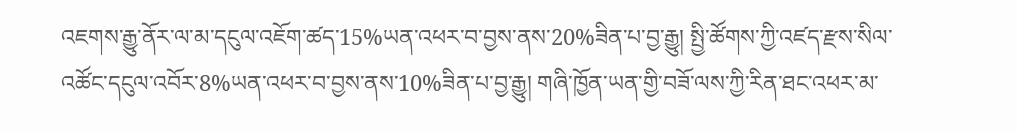འཇགས་རྒྱུ་ནོར་ལ་མ་དངུལ་འཇོག་ཚད་15%ཡན་འཕར་བ་བྱས་ནས་20%ཟིན་པ་བྱ་རྒྱུ། སྤྱི་ཚོགས་ཀྱི་འཛད་རྫས་སིལ་འཚོང་དངུལ་འབོར་8%ཡན་འཕར་བ་བྱས་ནས་10%ཟིན་པ་བྱ་རྒྱུ། གཞི་ཁྱོན་ཡན་གྱི་བཟོ་ལས་ཀྱི་རིན་ཐང་འཕར་མ་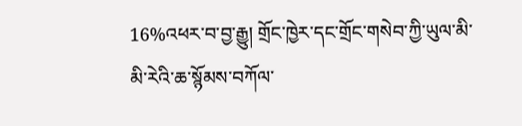16%འཕར་བ་བྱ་རྒྱུ། གྲོང་ཁྱེར་དང་གྲོང་གསེབ་ཀྱི་ཡུལ་མི་མི་རེའི་ཆ་སྙོམས་བཀོལ་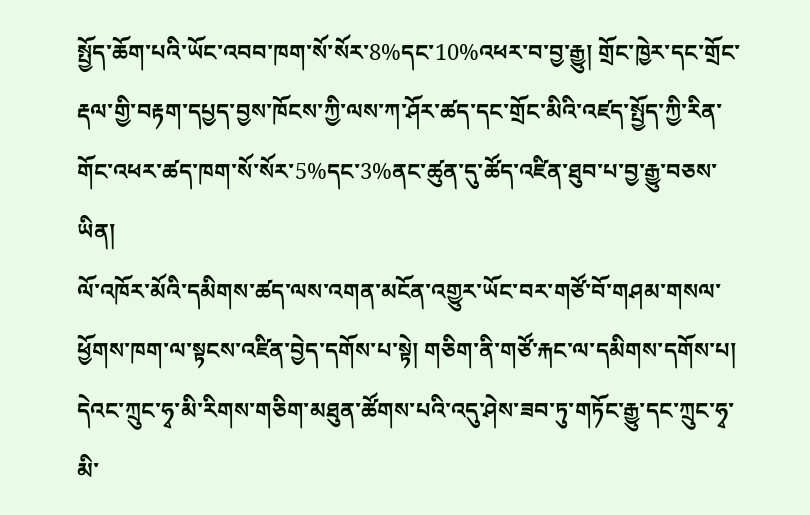སྤྱོད་ཆོག་པའི་ཡོང་འབབ་ཁག་སོ་སོར་8%དང་10%འཕར་བ་བྱ་རྒྱུ། གྲོང་ཁྱེར་དང་གྲོང་རྡལ་གྱི་བརྟག་དཔྱད་བྱས་ཁོངས་ཀྱི་ལས་ཀ་ཤོར་ཚད་དང་གྲོང་མིའི་འཛད་སྤྱོད་ཀྱི་རིན་གོང་འཕར་ཚད་ཁག་སོ་སོར་5%དང་3%ནང་ཚུན་དུ་ཚོད་འཛིན་ཐུབ་པ་བྱ་རྒྱུ་བཅས་ཡིན།
ལོ་འཁོར་མོའི་དམིགས་ཚད་ལས་འགན་མངོན་འགྱུར་ཡོང་བར་གཙོ་བོ་གཤམ་གསལ་ཕྱོགས་ཁག་ལ་སྟངས་འཛིན་བྱེད་དགོས་པ་སྟེ། གཅིག་ནི་གཙོ་རྐང་ལ་དམིགས་དགོས་པ། དེའང་ཀྲུང་ཧྭ་མི་རིགས་གཅིག་མཐུན་ཚོགས་པའི་འདུ་ཤེས་ཟབ་ཏུ་གཏོང་རྒྱུ་དང་ཀྲུང་ཧྭ་མི་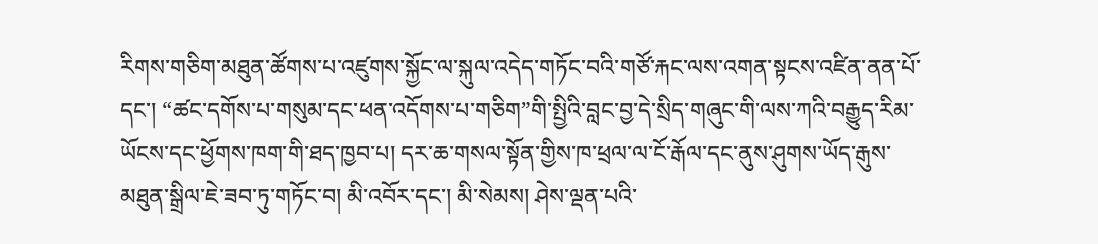རིགས་གཅིག་མཐུན་ཚོགས་པ་འཛུགས་སྐྱོང་ལ་སྐུལ་འདེད་གཏོང་བའི་གཙོ་རྐང་ལས་འགན་སྟངས་འཛིན་ནན་པོ་དང་། “ཚང་དགོས་པ་གསུམ་དང་ཕན་འདོགས་པ་གཅིག”གི་སྤྱིའི་བླང་བྱ་དེ་སྲིད་གཞུང་གི་ལས་ཀའི་བརྒྱུད་རིམ་ཡོངས་དང་ཕྱོགས་ཁག་གི་ཐད་ཁྱབ་པ། དར་ཆ་གསལ་སྟོན་གྱིས་ཁ་ཕྲལ་ལ་ངོ་རྒོལ་དང་ནུས་ཤུགས་ཡོད་རྒུས་མཐུན་སྒྲིལ་ཇེ་ཟབ་ཏུ་གཏོང་བ། མི་འབོར་དང་། མི་སེམས། ཤེས་ལྡན་པའི་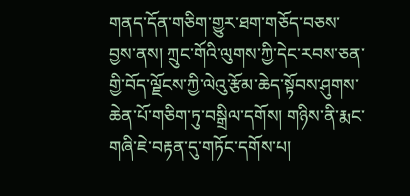གནད་དོན་གཅིག་གྱུར་ཐག་གཅོད་བཅས་བྱས་ནས། ཀྲུང་གོའི་ལུགས་ཀྱི་དེང་རབས་ཅན་གྱི་བོད་ལྗོངས་ཀྱི་ལེའུ་རྩོམ་ཆེད་སྟོབས་ཤུགས་ཆེན་པོ་གཅིག་ཏུ་བསྒྲིལ་དགོས། གཉིས་ནི་རྨང་གཞི་ཇེ་བརྟན་དུ་གཏོང་དགོས་པ།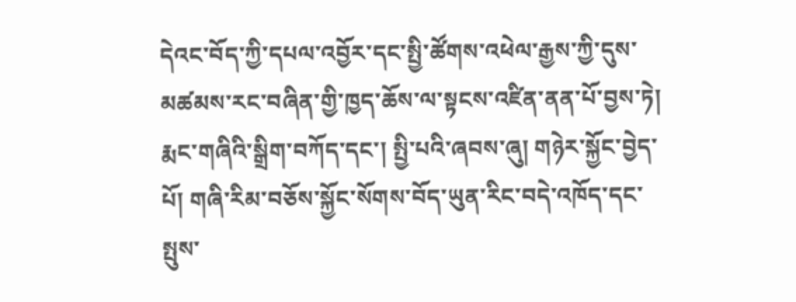དེའང་བོད་ཀྱི་དཔལ་འབྱོར་དང་སྤྱི་ཚོགས་འཕེལ་རྒྱས་ཀྱི་དུས་མཚམས་རང་བཞིན་གྱི་ཁྱད་ཆོས་ལ་སྟངས་འཛིན་ནན་པོ་བྱས་ཏེ། རྨང་གཞིའི་སྒྲིག་བཀོད་དང་། སྤྱི་པའི་ཞབས་ཞུ། གཉེར་སྐྱོང་བྱེད་པོ། གཞི་རིམ་བཅོས་སྐྱོང་སོགས་བོད་ཡུན་རིང་བདེ་འཁོད་དང་སྤུས་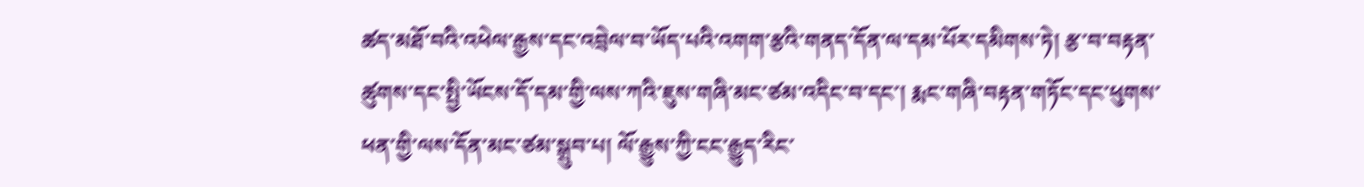ཚད་མཐོ་བའི་འཕེལ་རྒྱས་དང་འབྲེལ་བ་ཡོད་པའི་འགག་རྩའི་གནད་དོན་ལ་དམ་པོར་དམིགས་ཏེ། རྩ་བ་བརྟན་ཚུགས་དང་སྤྱི་ཡོངས་དོ་དམ་གྱི་ལས་ཀའི་ཇུས་གཞི་མང་ཙམ་འདིང་བ་དང་། རྨང་གཞི་བརྟན་གཏོང་དང་ཕུགས་ཕན་གྱི་ལས་དོན་མང་ཙམ་སྒྲུབ་པ། ལོ་རྒྱུས་ཀྱི་ངང་རྒྱུད་རིང་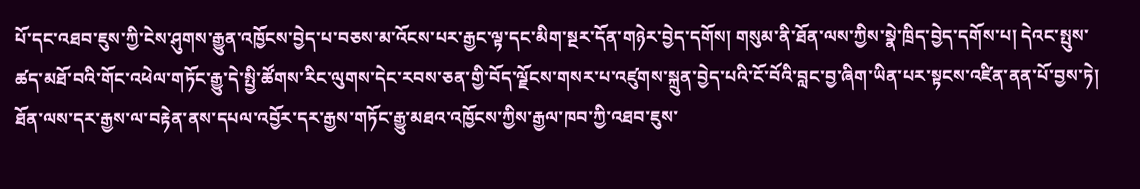པོ་དང་འཐབ་ཇུས་ཀྱི་ངེས་ཤུགས་རྒྱུན་འཁྱོངས་བྱེད་པ་བཅས་མ་འོངས་པར་རྒྱང་ལྟ་དང་མིག་སྔར་དོན་གཉེར་བྱེད་དགོས། གསུམ་ནི་ཐོན་ལས་ཀྱིས་སྣེ་ཁྲིད་བྱེད་དགོས་པ། དེའང་སྤུས་ཚད་མཐོ་བའི་གོང་འཕེལ་གཏོང་རྒྱུ་དེ་སྤྱི་ཚོགས་རིང་ལུགས་དེང་རབས་ཅན་གྱི་བོད་ལྗོངས་གསར་པ་འཛུགས་སྐྲུན་བྱེད་པའི་ངོ་བོའི་བླང་བྱ་ཞིག་ཡིན་པར་སྟངས་འཛིན་ནན་པོ་བྱས་ཏེ། ཐོན་ལས་དར་རྒྱས་ལ་བརྟེན་ནས་དཔལ་འབྱོར་དར་རྒྱས་གཏོང་རྒྱུ་མཐའ་འཁྱོངས་ཀྱིས་རྒྱལ་ཁབ་ཀྱི་འཐབ་ཇུས་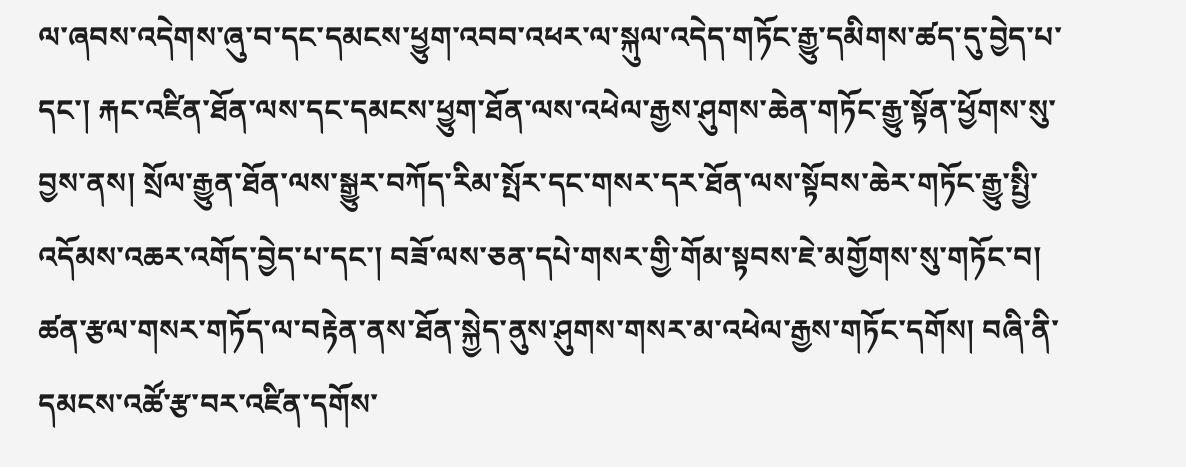ལ་ཞབས་འདེགས་ཞུ་བ་དང་དམངས་ཕྱུག་འབབ་འཕར་ལ་སྐུལ་འདེད་གཏོང་རྒྱུ་དམིགས་ཚད་དུ་བྱེད་པ་དང་། རྐང་འཛིན་ཐོན་ལས་དང་དམངས་ཕྱུག་ཐོན་ལས་འཕེལ་རྒྱས་ཤུགས་ཆེན་གཏོང་རྒྱུ་སྟོན་ཕྱོགས་སུ་བྱས་ནས། སྲོལ་རྒྱུན་ཐོན་ལས་སྒྱུར་བཀོད་རིམ་སྤོར་དང་གསར་དར་ཐོན་ལས་སྟོབས་ཆེར་གཏོང་རྒྱུ་སྤྱི་འདོམས་འཆར་འགོད་བྱེད་པ་དང་། བཟོ་ལས་ཅན་དཔེ་གསར་གྱི་གོམ་སྟབས་ཇེ་མགྱོགས་སུ་གཏོང་བ། ཚན་རྩལ་གསར་གཏོད་ལ་བརྟེན་ནས་ཐོན་སྐྱེད་ནུས་ཤུགས་གསར་མ་འཕེལ་རྒྱས་གཏོང་དགོས། བཞི་ནི་དམངས་འཚོ་རྩ་བར་འཛིན་དགོས་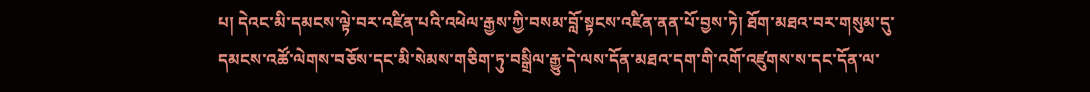པ། དེའང་མི་དམངས་ལྟེ་བར་འཛིན་པའི་འཕེལ་རྒྱས་ཀྱི་བསམ་བློ་སྟངས་འཛིན་ནན་པོ་བྱས་ཏེ། ཐོག་མཐའ་བར་གསུམ་དུ་དམངས་འཚོ་ལེགས་བཅོས་དང་མི་སེམས་གཅིག་ཏུ་བསྒྲིལ་རྒྱུ་དེ་ལས་དོན་མཐའ་དག་གི་འགོ་འཛུགས་ས་དང་དོན་ལ་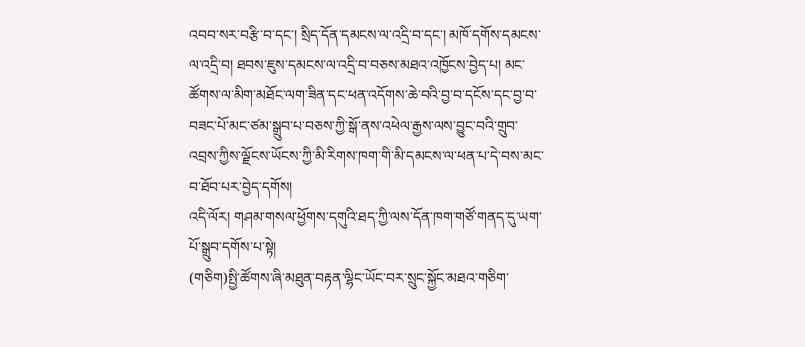འབབ་སར་བརྩི་བ་དང་། སྲིད་དོན་དམངས་ལ་འདྲི་བ་དང་། མཁོ་དགོས་དམངས་ལ་འདྲི་བ། ཐབས་ཇུས་དམངས་ལ་འདྲི་བ་བཅས་མཐའ་འཁྱོངས་བྱེད་པ། མང་ཚོགས་ལ་མིག་མཐོང་ལག་ཟིན་དང་ཕན་འདོགས་ཆེ་བའི་བྱ་བ་དངོས་དང་བྱ་བ་བཟང་པོ་མང་ཙམ་སྒྲུབ་པ་བཅས་ཀྱི་སྒོ་ནས་འཕེལ་རྒྱས་ལས་བྱུང་བའི་གྲུབ་འབྲས་ཀྱིས་ལྗོངས་ཡོངས་ཀྱི་མི་རིགས་ཁག་གི་མི་དམངས་ལ་ཕན་པ་དེ་བས་མང་བ་ཐོབ་པར་བྱེད་དགོས།
འདི་ལོར། གཤམ་གསལ་ཕྱོགས་དགུའི་ཐད་ཀྱི་ལས་དོན་ཁག་གཙོ་གནད་དུ་ཡག་པོ་སྒྲུབ་དགོས་པ་སྟེ།
(གཅིག)སྤྱི་ཚོགས་ཞི་མཐུན་བརྟན་ལྷིང་ཡོང་བར་སྲུང་སྐྱོང་མཐའ་གཅིག་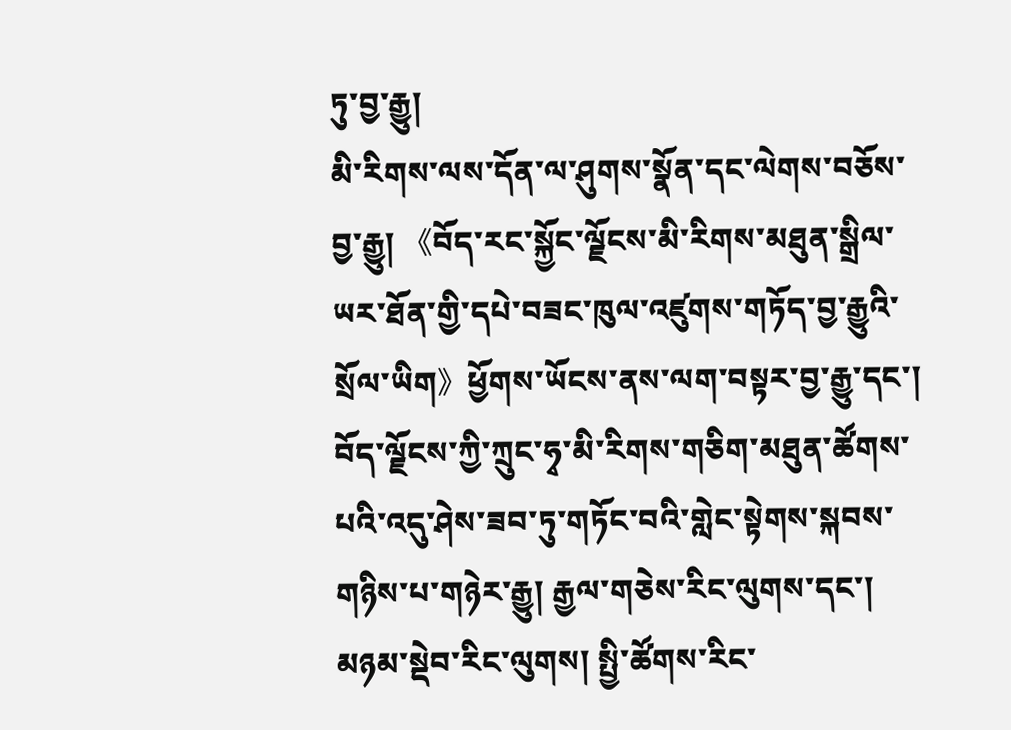ཏུ་བྱ་རྒྱུ།
མི་རིགས་ལས་དོན་ལ་ཤུགས་སྣོན་དང་ལེགས་བཅོས་བྱ་རྒྱུ། 《བོད་རང་སྐྱོང་ལྗོངས་མི་རིགས་མཐུན་སྒྲིལ་ཡར་ཐོན་གྱི་དཔེ་བཟང་ཁུལ་འཛུགས་གཏོད་བྱ་རྒྱུའི་སྲོལ་ཡིག》ཕྱོགས་ཡོངས་ནས་ལག་བསྟར་བྱ་རྒྱུ་དང་། བོད་ལྗོངས་ཀྱི་ཀྲུང་ཧྭ་མི་རིགས་གཅིག་མཐུན་ཚོགས་པའི་འདུ་ཤེས་ཟབ་ཏུ་གཏོང་བའི་གླེང་སྟེགས་སྐབས་གཉིས་པ་གཉེར་རྒྱུ། རྒྱལ་གཅེས་རིང་ལུགས་དང་། མཉམ་སྡེབ་རིང་ལུགས། སྤྱི་ཚོགས་རིང་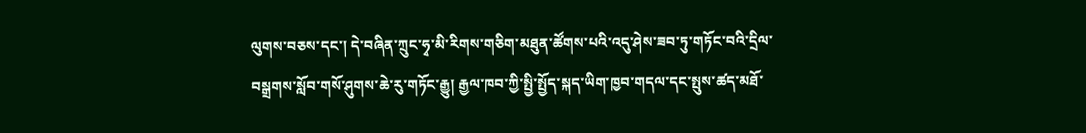ལུགས་བཅས་དང་། དེ་བཞིན་ཀྲུང་ཧྭ་མི་རིགས་གཅིག་མཐུན་ཚོགས་པའི་འདུ་ཤེས་ཟབ་ཏུ་གཏོང་བའི་དྲིལ་བསྒྲགས་སློབ་གསོ་ཤུགས་ཆེ་རུ་གཏོང་རྒྱུ། རྒྱལ་ཁབ་ཀྱི་སྤྱི་སྤྱོད་སྐད་ཡིག་ཁྱབ་གདལ་དང་སྤུས་ཚད་མཐོ་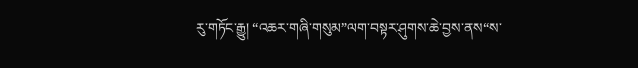རུ་གཏོང་རྒྱུ། “འཆར་གཞི་གསུམ”ལག་བསྟར་ཤུགས་ཆེ་བྱས་ནས“ས་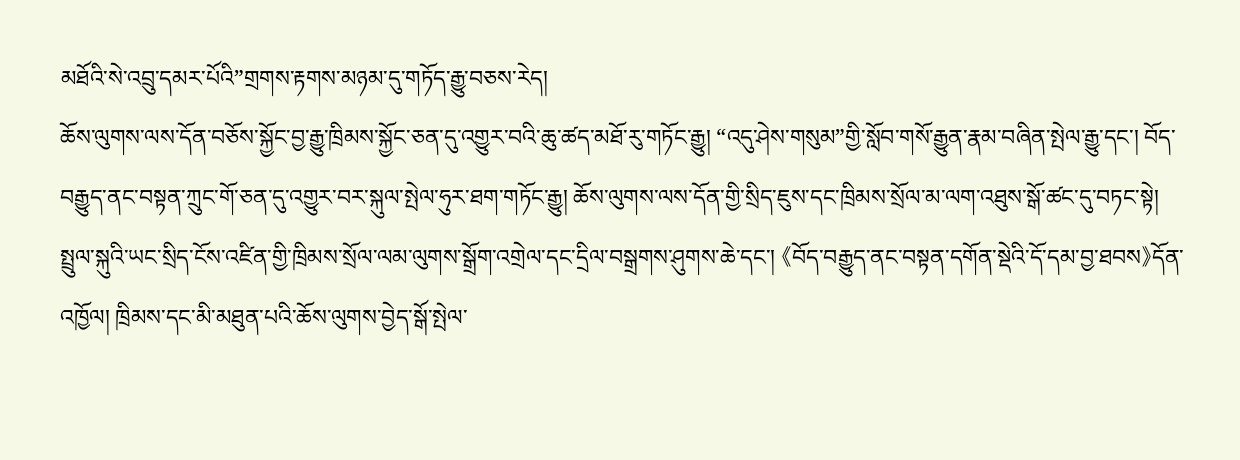མཐོའི་སེ་འབྲུ་དམར་པོའི”གྲགས་རྟགས་མཉམ་དུ་གཏོད་རྒྱུ་བཅས་རེད།
ཆོས་ལུགས་ལས་དོན་བཅོས་སྐྱོང་བྱ་རྒྱུ་ཁྲིམས་སྐྱོང་ཅན་དུ་འགྱུར་བའི་ཆུ་ཚད་མཐོ་རུ་གཏོང་རྒྱུ། “འདུ་ཤེས་གསུམ”གྱི་སློབ་གསོ་རྒྱུན་རྣམ་བཞིན་སྤེལ་རྒྱུ་དང་། བོད་བརྒྱུད་ནང་བསྟན་ཀྲུང་གོ་ཅན་དུ་འགྱུར་བར་སྐུལ་སྤེལ་ཧུར་ཐག་གཏོང་རྒྱུ། ཆོས་ལུགས་ལས་དོན་གྱི་སྲིད་ཇུས་དང་ཁྲིམས་སྲོལ་མ་ལག་འཐུས་སྒོ་ཚང་དུ་བཏང་སྟེ། སྤྲུལ་སྐུའི་ཡང་སྲིད་ངོས་འཛིན་གྱི་ཁྲིམས་སྲོལ་ལམ་ལུགས་སྒྲོག་འགྲེལ་དང་དྲིལ་བསྒྲགས་ཤུགས་ཆེ་དང་། 《བོད་བརྒྱུད་ནང་བསྟན་དགོན་སྡེའི་དོ་དམ་བྱ་ཐབས》དོན་འཁྱོལ། ཁྲིམས་དང་མི་མཐུན་པའི་ཆོས་ལུགས་བྱེད་སྒོ་སྤེལ་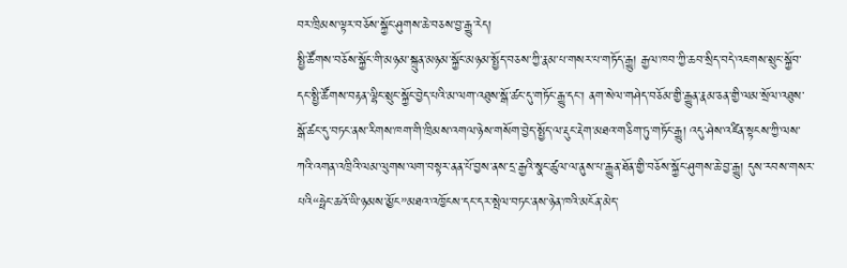བར་ཁྲིམས་ལྟར་བཅོས་སྐྱོང་ཤུགས་ཆེ་བཅས་བྱ་རྒྱུ་རེད།
སྤྱི་ཚོགས་བཅོས་སྐྱོང་གི་མཉམ་སྐྲུན་མཉམ་སྐྱོང་མཉམ་སྤྱོད་བཅས་ཀྱི་རྣམ་པ་གསར་པ་གཏོད་རྒྱུ། རྒྱལ་ཁབ་ཀྱི་ཆབ་སྲིད་བདེ་འཇགས་སྲུང་སྐྱོབ་དང་སྤྱི་ཚོགས་བརྟན་ལྷིང་སྲུང་སྐྱོང་བྱེད་པའི་མ་ལག་འཐུས་སྒོ་ཚང་དུ་གཏོང་རྒྱུ་དང་། ནག་སེལ་གཤེད་བཅོམ་གྱི་རྒྱུན་རྣམ་ཅན་གྱི་ལམ་སྲོལ་འཐུས་སྒོ་ཚང་དུ་བཏང་ནས་རིགས་ཁག་གི་ཁྲིམས་འགལ་ཉེས་གསོག་བྱེད་སྤྱོད་ལ་རྡུང་རྡེག་མཐའ་གཅིག་ཏུ་གཏོང་རྒྱུ། འདུ་ཤེས་འཛིན་སྟངས་ཀྱི་ལས་ཀའི་འགན་འཁྲིའི་ལམ་ལུགས་ལག་བསྟར་ནན་པོ་བྱས་ནས་དྲ་རྒྱའི་སྣང་ཚུལ་ལ་ནུས་པ་རྒྱུན་ཐོན་གྱི་བཅོས་སྐྱོང་ཤུགས་ཆེ་བྱ་རྒྱུ། དུས་རབས་གསར་པའི“ཧྥེང་ཆའོ་ཡི་ཉམས་མྱོང”མཐའ་འཁྱོངས་དང་དར་སྤེལ་བཏང་ནས་ཉེན་ཁའི་མངོན་མེད་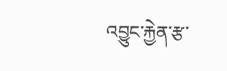འབྱུང་རྐྱེན་རྩ་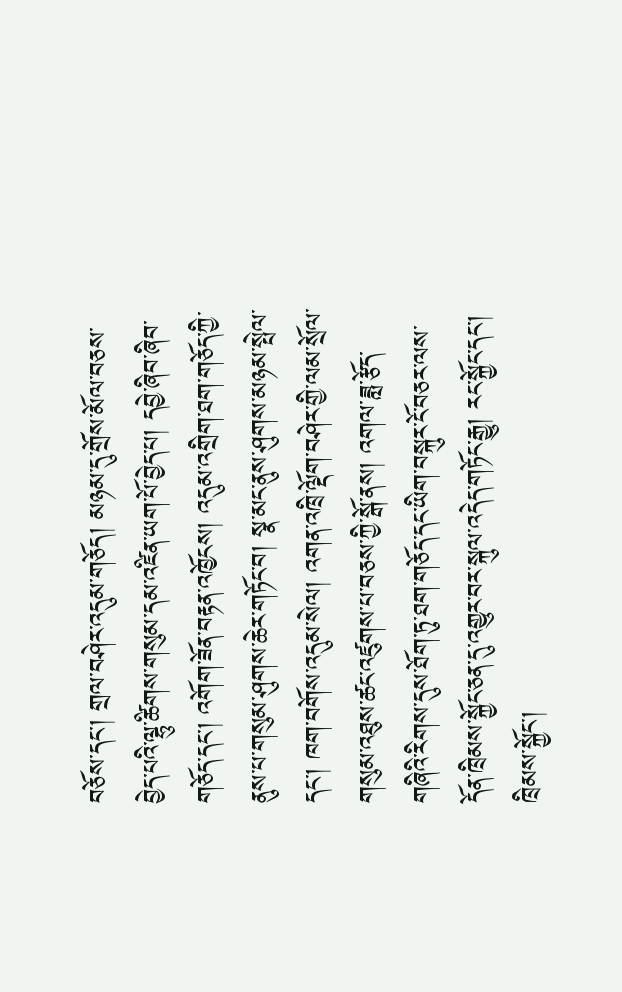བཅོས་དང་། གྲལ་བཤེར་འདུམ་གཅོད། མཉམ་དུ་གྲོས་མོལ་བཅས་བྱེད་པའི་ལྷུ་ཚིགས་གསུམ་དམ་འཛིན་ཡག་པོ་བྱེད་པ། དབྱེ་ཞིབ་ཞིབ་གཅོད་དང་། འགོག་ཟོན་བརྟན་འཁྱོངས། འདུམ་འགྲིག་ཐག་གཅོད་ཀྱི་ནུས་པ་གསུམ་ཤུགས་ཆེར་གཏོང་བ། སྣ་མང་ནུས་ཤུགས་མཉམ་སྤེལ་དང་། ཁག་བགོས་འདུམ་སེལ། འགན་འཁྲི་ལྡོག་བཤེར་གྱི་ལམ་སྲོལ་གསུམ་འཐུས་ཚང་འཛུགས་པ་བཅས་ཀྱི་སྒོ་ནས། འགལ་ཟླ་རྩོད་གཞིའི་རིགས་དུས་ཐོག་ཏུ་ཐག་གཅོད་དང་ཡིག་བསྐུར་ངོ་བཅར་ལས་དོན་ཁྲིམས་སྐྱོང་ཅན་དུ་འགྱུར་བར་སྐུལ་འདེད་གཏོང་རྒྱུ། རང་སྐྱོང་དང་། ཁྲིམས་སྐྱོང་།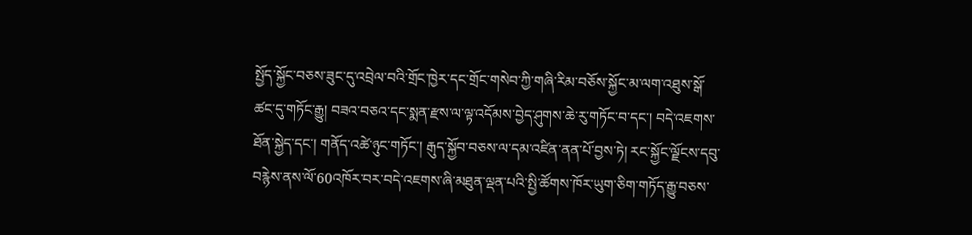སྤྱོད་སྐྱོང་བཅས་ཟུང་དུ་འབྲེལ་བའི་གྲོང་ཁྱེར་དང་གྲོང་གསེབ་ཀྱི་གཞི་རིམ་བཅོས་སྐྱོང་མ་ལག་འཐུས་སྒོ་ཚང་དུ་གཏོང་རྒྱུ། བཟའ་བཅའ་དང་སྨན་རྫས་ལ་ལྟ་འདོམས་བྱེད་ཤུགས་ཆེ་རུ་གཏོང་བ་དང་། བདེ་འཇགས་ཐོན་སྐྱེད་དང་། གནོད་འཚེ་ཉུང་གཏོང་། རྒུད་སྐྱོབ་བཅས་ལ་དམ་འཛིན་ནན་པོ་བྱས་ཏེ། རང་སྐྱོང་ལྗོངས་དབུ་བརྙེས་ནས་ལོ་60འཁོར་བར་བདེ་འཇགས་ཞི་མཐུན་ལྡན་པའི་སྤྱི་ཚོགས་ཁོར་ཡུག་ཅིག་གཏོད་རྒྱུ་བཅས་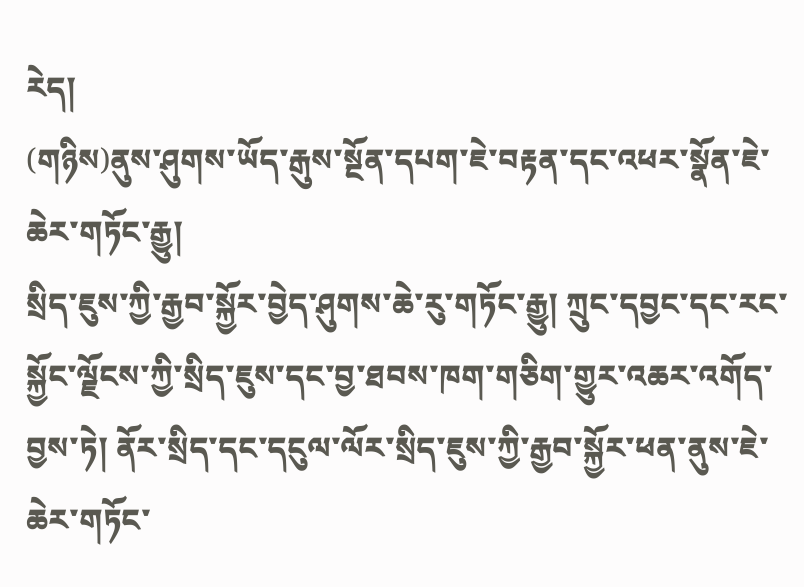རེད།
(གཉིས)ནུས་ཤུགས་ཡོད་རྒུས་སྔོན་དཔག་ཇེ་བརྟན་དང་འཕར་སྣོན་ཇེ་ཆེར་གཏོང་རྒྱུ།
སྲིད་ཇུས་ཀྱི་རྒྱབ་སྐྱོར་བྱེད་ཤུགས་ཆེ་རུ་གཏོང་རྒྱུ། ཀྲུང་དབྱང་དང་རང་སྐྱོང་ལྗོངས་ཀྱི་སྲིད་ཇུས་དང་བྱ་ཐབས་ཁག་གཅིག་གྱུར་འཆར་འགོད་བྱས་ཏེ། ནོར་སྲིད་དང་དངུལ་ལོར་སྲིད་ཇུས་ཀྱི་རྒྱབ་སྐྱོར་ཕན་ནུས་ཇེ་ཆེར་གཏོང་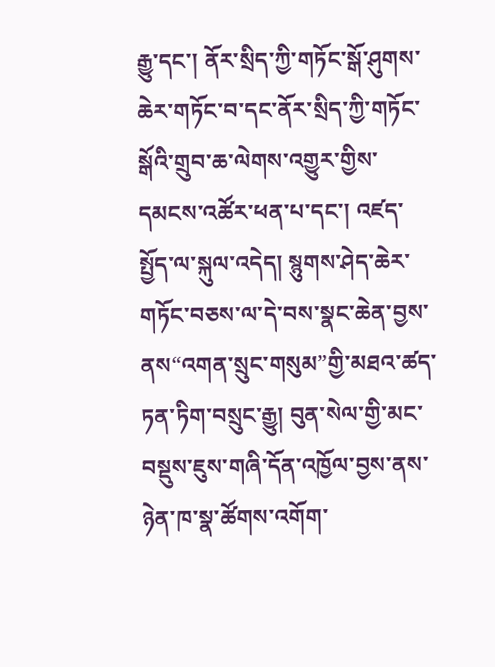རྒྱུ་དང་། ནོར་སྲིད་ཀྱི་གཏོང་སྒོ་ཤུགས་ཆེར་གཏོང་བ་དང་ནོར་སྲིད་ཀྱི་གཏོང་སྒོའི་གྲུབ་ཆ་ལེགས་འགྱུར་གྱིས་དམངས་འཚོར་ཕན་པ་དང་། འཛད་སྤྱོད་ལ་སྐུལ་འདེད། སྙུགས་ཤེད་ཆེར་གཏོང་བཅས་ལ་དེ་བས་སྣང་ཆེན་བྱས་ནས“འགན་སྲུང་གསུམ”གྱི་མཐའ་ཚད་ཏན་ཏིག་བསྲུང་རྒྱུ། བུན་སེལ་གྱི་མང་བསྡུས་ཇུས་གཞི་དོན་འཁྱོལ་བྱས་ནས་ཉེན་ཁ་སྣ་ཚོགས་འགོག་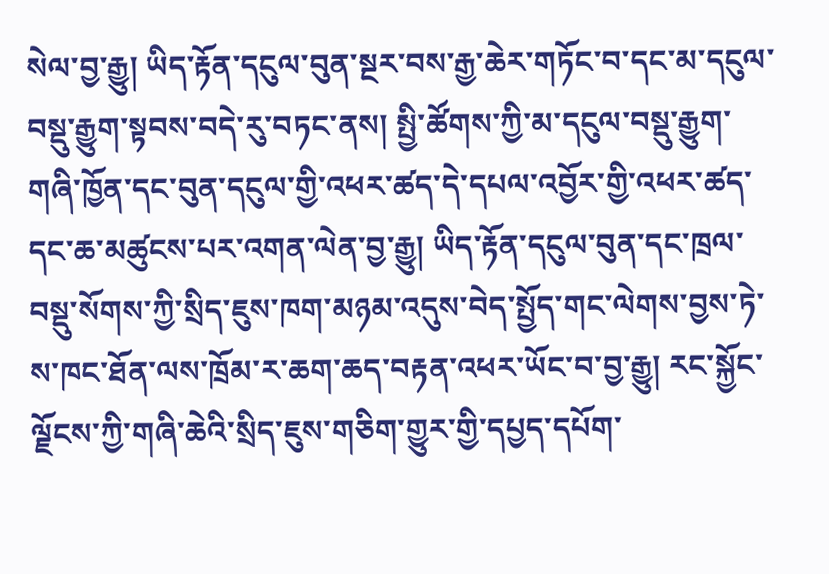སེལ་བྱ་རྒྱུ། ཡིད་རྟོན་དངུལ་བུན་སྔར་བས་རྒྱ་ཆེར་གཏོང་བ་དང་མ་དངུལ་བསྡུ་རྒྱུག་སྟབས་བདེ་རུ་བཏང་ནས། སྤྱི་ཚོགས་ཀྱི་མ་དངུལ་བསྡུ་རྒྱུག་གཞི་ཁྱོན་དང་བུན་དངུལ་གྱི་འཕར་ཚད་དེ་དཔལ་འབྱོར་གྱི་འཕར་ཚད་དང་ཆ་མཚུངས་པར་འགན་ལེན་བྱ་རྒྱུ། ཡིད་རྟོན་དངུལ་བུན་དང་ཁྲལ་བསྡུ་སོགས་ཀྱི་སྲིད་ཇུས་ཁག་མཉམ་འདུས་བེད་སྤྱོད་གང་ལེགས་བྱས་ཏེ་ས་ཁང་ཐོན་ལས་ཁྲོམ་ར་ཆག་ཆད་བརྟན་འཕར་ཡོང་བ་བྱ་རྒྱུ། རང་སྐྱོང་ལྗོངས་ཀྱི་གཞི་ཆེའི་སྲིད་ཇུས་གཅིག་གྱུར་གྱི་དཔྱད་དཔོག་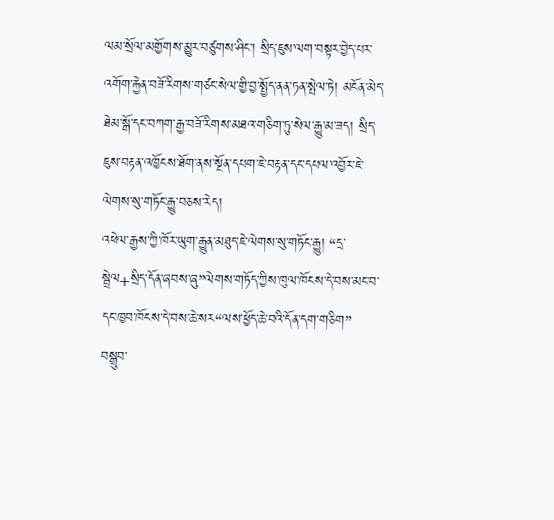ལམ་སྲོལ་མགྱོགས་མྱུར་བཙུགས་ཤིང་། སྲིད་ཇུས་ལག་བསྟར་བྱེད་པར་འགོག་རྐྱེན་བཟོ་རིགས་གཙང་སེལ་གྱི་བྱ་སྤྱོད་ནན་ཏན་སྤེལ་ཏེ། མངོན་མེད་ཐེམ་སྒོ་དང་བཀག་རྒྱ་བཟོ་རིགས་མཐའ་གཅིག་ཏུ་སེལ་རྒྱུ་མ་ཟད། སྲིད་ཇུས་བརྟན་འཁྱོངས་ཐོག་ནས་སྔོན་དཔག་ཇེ་བརྟན་དང་དཔལ་འབྱོར་ཇེ་ལེགས་སུ་གཏོང་རྒྱུ་བཅས་རེད།
འཕེལ་རྒྱས་ཀྱི་ཁོར་ཡུག་རྒྱུན་མཐུད་ཇེ་ལེགས་སུ་གཏོང་རྒྱུ། “དྲ་སྦྲེལ+སྲིད་དོན་ཞབས་ཞུ”ལེགས་གཏོད་ཀྱིས་ཁུལ་ཁོངས་དེ་བས་མང་བ་དང་ཁྱབ་ཁོངས་དེ་བས་ཆེ་སར“ལས་ཕྱོད་ཆེ་བའི་དོན་དག་གཅིག”
བསྒྲུབ་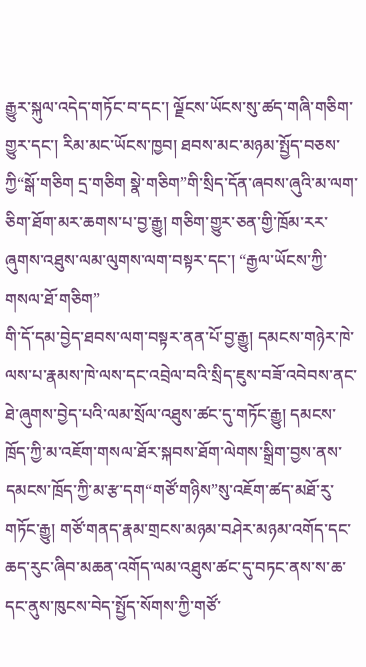རྒྱུར་སྐུལ་འདེད་གཏོང་བ་དང་། ལྗོངས་ཡོངས་སུ་ཚད་གཞི་གཅིག་གྱུར་དང་། རིམ་མང་ཡོངས་ཁྱབ། ཐབས་མང་མཉམ་སྤྱོད་བཅས་ཀྱི“སྒོ་གཅིག དྲ་གཅིག སྣེ་གཅིག”གི་སྲིད་དོན་ཞབས་ཞུའི་མ་ལག་ཅིག་ཐོག་མར་ཆགས་པ་བྱ་རྒྱུ། གཅིག་གྱུར་ཅན་གྱི་ཁྲོམ་རར་ཞུགས་འཐུས་ལམ་ལུགས་ལག་བསྟར་དང་། “རྒྱལ་ཡོངས་ཀྱི་གསལ་ཐོ་གཅིག”
གི་དོ་དམ་བྱེད་ཐབས་ལག་བསྟར་ནན་པོ་བྱ་རྒྱུ། དམངས་གཉེར་ཁེ་ལས་པ་རྣམས་ཁེ་ལས་དང་འབྲེལ་བའི་སྲིད་ཇུས་བཟོ་འབེབས་ནང་ཐེ་ཞུགས་བྱེད་པའི་ལམ་སྲོལ་འཐུས་ཚང་དུ་གཏོང་རྒྱུ། དམངས་ཁྲོད་ཀྱི་མ་འཇོག་གསལ་ཐོར་སྐབས་ཐོག་ལེགས་སྒྲིག་བྱས་ནས་དམངས་ཁྲོད་ཀྱི་མ་རྩ་དག“གཙོ་གཉིས”སུ་འཇོག་ཚད་མཐོ་རུ་གཏོང་རྒྱུ། གཙོ་གནད་རྣམ་གྲངས་མཉམ་བཤེར་མཉམ་འགོད་དང་ཆད་རུང་ཞིབ་མཆན་འགོད་ལམ་འཐུས་ཚང་དུ་བཏང་ནས་ས་ཆ་དང་ནུས་ཁུངས་བེད་སྤྱོད་སོགས་ཀྱི་གཙོ་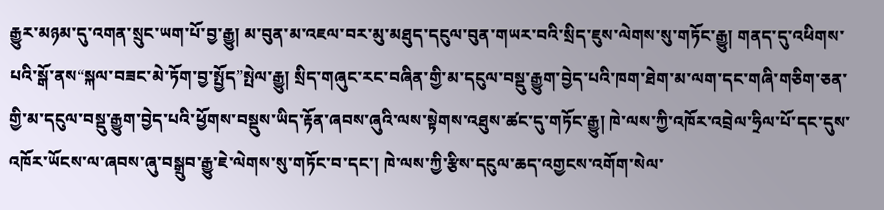རྒྱུར་མཉམ་དུ་འགན་སྲུང་ཡག་པོ་བྱ་རྒྱུ། མ་བུན་མ་འཇལ་བར་མུ་མཐུད་དངུལ་བུན་གཡར་བའི་སྲིད་ཇུས་ལེགས་སུ་གཏོང་རྒྱུ། གནད་དུ་འཕིགས་པའི་སྒོ་ནས“སྐལ་བཟང་མེ་ཏོག་བྱ་སྤྱོད”སྤེལ་རྒྱུ། སྲིད་གཞུང་རང་བཞིན་གྱི་མ་དངུལ་བསྡུ་རྒྱུག་བྱེད་པའི་ཁག་ཐེག་མ་ལག་དང་གཞི་གཅིག་ཅན་གྱི་མ་དངུལ་བསྡུ་རྒྱུག་བྱེད་པའི་ཕྱོགས་བསྡུས་ཡིད་རྟོན་ཞབས་ཞུའི་ལས་སྟེགས་འཐུས་ཚང་དུ་གཏོང་རྒྱུ། ཁེ་ལས་ཀྱི་འཁོར་འབྲེལ་ཧྲིལ་པོ་དང་དུས་འཁོར་ཡོངས་ལ་ཞབས་ཞུ་བསྒྲུབ་རྒྱུ་ཇེ་ལེགས་སུ་གཏོང་བ་དང་། ཁེ་ལས་ཀྱི་རྩིས་དངུལ་ཆད་འགྱངས་འགོག་སེལ་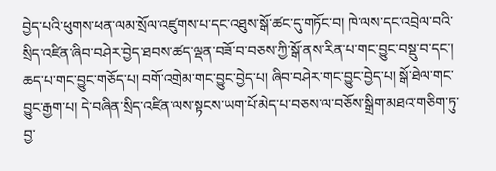བྱེད་པའི་ཕུགས་ཕན་ལམ་སྲོལ་འཛུགས་པ་དང་འཐུས་སྒོ་ཚང་དུ་གཏོང་བ། ཁེ་ལས་དང་འབྲེལ་བའི་སྲིད་འཛིན་ཞིབ་བཤེར་བྱེད་ཐབས་ཚད་ལྡན་བཟོ་བ་བཅས་ཀྱི་སྒོ་ནས་རིན་པ་གང་བྱུང་བསྡུ་བ་དང་། ཆད་པ་གང་བྱུང་གཅོད་པ། བགོ་འགྲེམ་གང་བྱུང་བྱེད་པ། ཞིབ་བཤེར་གང་བྱུང་བྱེད་པ། སྒོ་ཐེལ་གང་བྱུང་རྒྱག་པ། དེ་བཞིན་སྲིད་འཛིན་ལས་སྟངས་ཡག་པོ་མེད་པ་བཅས་ལ་བཅོས་སྒྲིག་མཐའ་གཅིག་ཏུ་བྱ་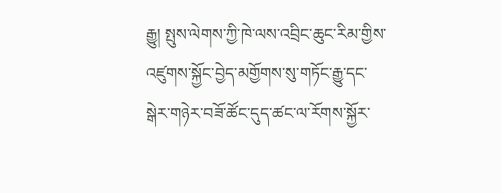རྒྱུ། སྤུས་ལེགས་ཀྱི་ཁེ་ལས་འབྲིང་ཆུང་རིམ་གྱིས་འཛུགས་སྐྱོང་བྱེད་མགྱོགས་སུ་གཏོང་རྒྱུ་དང་སྒེར་གཉེར་བཟོ་ཚོང་དུད་ཚང་ལ་རོགས་སྐྱོར་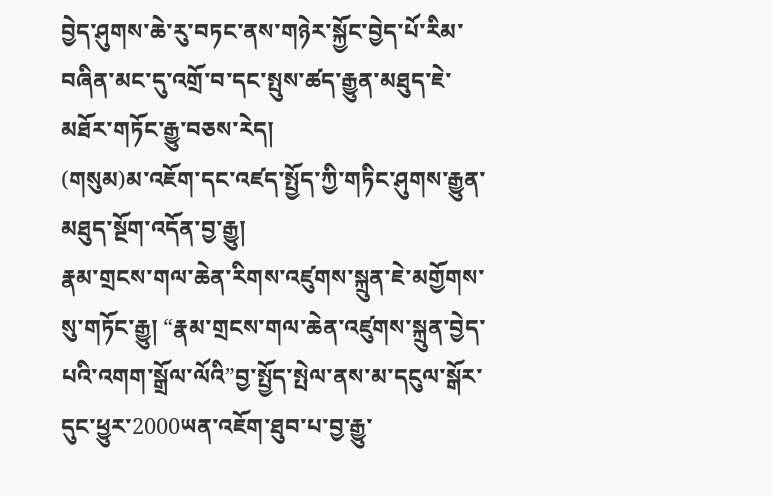བྱེད་ཤུགས་ཆེ་རུ་བཏང་ནས་གཉེར་སྐྱོང་བྱེད་པོ་རིམ་བཞིན་མང་དུ་འགྲོ་བ་དང་སྤུས་ཚད་རྒྱུན་མཐུད་ཇེ་མཐོར་གཏོང་རྒྱུ་བཅས་རེད།
(གསུམ)མ་འཇོག་དང་འཛད་སྤྱོད་ཀྱི་གཏིང་ཤུགས་རྒྱུན་མཐུད་སྔོག་འདོན་བྱ་རྒྱུ།
རྣམ་གྲངས་གལ་ཆེན་རིགས་འཛུགས་སྐྲུན་ཇེ་མགྱོགས་སུ་གཏོང་རྒྱུ། “རྣམ་གྲངས་གལ་ཆེན་འཛུགས་སྐྲུན་བྱེད་པའི་འགག་སྒྲོལ་ལོའི”བྱ་སྤྱོད་སྤེལ་ནས་མ་དངུལ་སྒོར་དུང་ཕྱུར་2000ཡན་འཇོག་ཐུབ་པ་བྱ་རྒྱུ་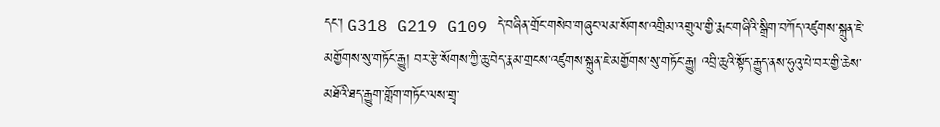དང་། G318 G219 G109 དེ་བཞིན་གྲོང་གསེབ་གཞུང་ལམ་སོགས་འགྲིམ་འགྲུལ་གྱི་རྨང་གཞིའི་སྒྲིག་བཀོད་འཛུགས་སྐྲུན་ཇེ་མགྱོགས་སུ་གཏོང་རྒྱུ། བར་རྩེ་སོགས་ཀྱི་ཆུ་བེད་རྣམ་གྲངས་འཛུགས་སྐྲུན་ཇེ་མགྱོགས་སུ་གཏོང་རྒྱུ། འབྲི་ཆུའི་སྟོད་རྒྱུད་ནས་ཧུའུ་པེ་བར་གྱི་ཆེས་མཐོའི་ཐད་རྒྱུག་གློག་གཏོང་ལས་གྲྭ་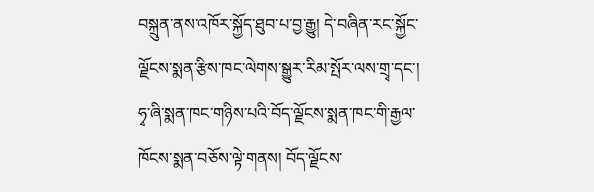བསྐྲུན་ནས་འཁོར་སྐྱོད་ཐུབ་པ་བྱ་རྒྱུ། དེ་བཞིན་རང་སྐྱོང་ལྗོངས་སྨན་རྩིས་ཁང་ལེགས་སྒྱུར་རིམ་སྤོར་ལས་གྲྭ་དང་། ཧྭ་ཞི་སྨན་ཁང་གཉིས་པའི་བོད་ལྗོངས་སྨན་ཁང་གི་རྒྱལ་ཁོངས་སྨན་བཅོས་ལྟེ་གནས། བོད་ལྗོངས་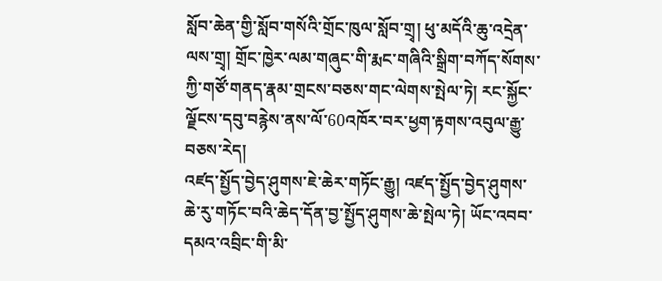སློབ་ཆེན་གྱི་སློབ་གསོའི་གྲོང་ཁུལ་སློབ་གྲྭ། ཕུ་མདོའི་ཆུ་འདྲེན་ལས་གྲྭ། གྲོང་ཁྱེར་ལམ་གཞུང་གི་རྨང་གཞིའི་སྒྲིག་བཀོད་སོགས་ཀྱི་གཙོ་གནད་རྣམ་གྲངས་བཅས་གང་ལེགས་སྤེལ་ཏེ། རང་སྐྱོང་ལྗོངས་དབུ་བརྙེས་ནས་ལོ་60འཁོར་བར་ཕྱག་རྟགས་འབུལ་རྒྱུ་བཅས་རེད།
འཛད་སྤྱོད་བྱེད་ཤུགས་ཇེ་ཆེར་གཏོང་རྒྱུ། འཛད་སྤྱོད་བྱེད་ཤུགས་ཆེ་རུ་གཏོང་བའི་ཆེད་དོན་བྱ་སྤྱོད་ཤུགས་ཆེ་སྤེལ་ཏེ། ཡོང་འབབ་དམའ་འབྲིང་གི་མི་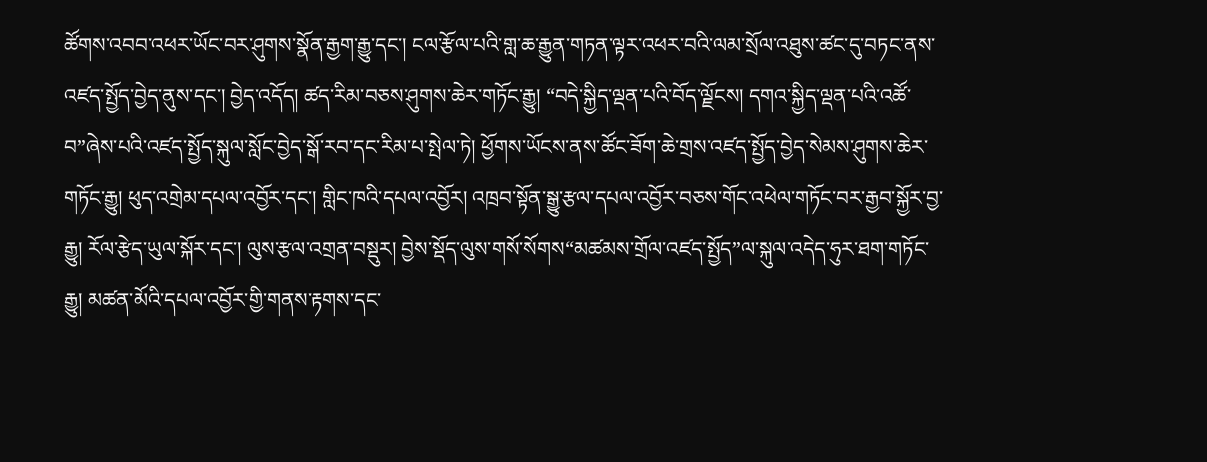ཚོགས་འབབ་འཕར་ཡོང་བར་ཤུགས་སྣོན་རྒྱག་རྒྱུ་དང་། ངལ་རྩོལ་པའི་གླ་ཆ་རྒྱུན་གཏན་ལྟར་འཕར་བའི་ལམ་སྲོལ་འཐུས་ཚང་དུ་བཏང་ནས་འཛད་སྤྱོད་བྱེད་ནུས་དང་། བྱེད་འདོད། ཚད་རིམ་བཅས་ཤུགས་ཆེར་གཏོང་རྒྱུ། “བདེ་སྐྱིད་ལྡན་པའི་བོད་ལྗོངས། དགའ་སྐྱིད་ལྡན་པའི་འཚོ་བ”ཞེས་པའི་འཛད་སྤྱོད་སྐུལ་སློང་བྱེད་སྒོ་རབ་དང་རིམ་པ་སྤེལ་ཏེ། ཕྱོགས་ཡོངས་ནས་ཚོང་ཟོག་ཆེ་གྲས་འཛད་སྤྱོད་བྱེད་སེམས་ཤུགས་ཆེར་གཏོང་རྒྱུ། ཕུད་འགྲེམ་དཔལ་འབྱོར་དང་། གླིང་ཁའི་དཔལ་འབྱོར། འཁྲབ་སྟོན་སྒྱུ་རྩལ་དཔལ་འབྱོར་བཅས་གོང་འཕེལ་གཏོང་བར་རྒྱབ་སྐྱོར་བྱ་རྒྱུ། རོལ་རྩེད་ཡུལ་སྐོར་དང་། ལུས་རྩལ་འགྲན་བསྡུར། བྱེས་སྡོད་ལུས་གསོ་སོགས“མཚམས་གྲོལ་འཛད་སྤྱོད”ལ་སྐུལ་འདེད་ཧུར་ཐག་གཏོང་རྒྱུ། མཚན་མོའི་དཔལ་འབྱོར་གྱི་གནས་རྟགས་དང་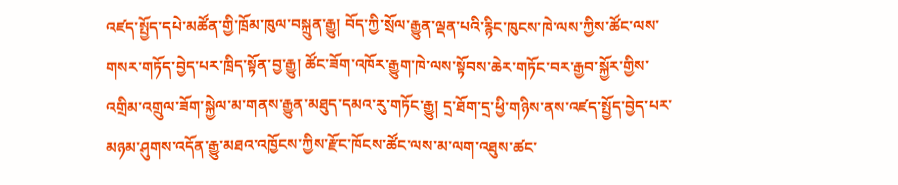འཛད་སྤྱོད་དཔེ་མཚོན་གྱི་ཁྲོམ་ཁུལ་བསྐྲུན་རྒྱུ། བོད་ཀྱི་སྲོལ་རྒྱུན་ལྡན་པའི་རྙིང་ཁུངས་ཁེ་ལས་ཀྱིས་ཚོང་ལས་གསར་གཏོད་བྱེད་པར་ཁྲིད་སྟོན་བྱ་རྒྱུ། ཚོང་ཟོག་འཁོར་རྒྱུག་ཁེ་ལས་སྟོབས་ཆེར་གཏོང་བར་རྒྱབ་སྐྱོར་གྱིས་འགྲིམ་འགྲུལ་ཟོག་སྐྱེལ་མ་གནས་རྒྱུན་མཐུད་དམའ་རུ་གཏོང་རྒྱུ། དྲ་ཐོག་དྲ་ཕྱི་གཉིས་ནས་འཛད་སྤྱོད་བྱེད་པར་མཉམ་ཤུགས་འདོན་རྒྱུ་མཐའ་འཁྱོངས་ཀྱིས་རྫོང་ཁོངས་ཚོང་ལས་མ་ལག་འཐུས་ཚང་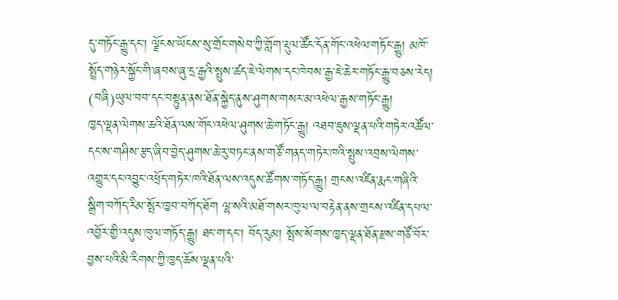དུ་གཏོང་རྒྱུ་དང་། ལྗོངས་ཡོངས་སུ་གྲོང་གསེབ་ཀྱི་གློག་རྡུལ་ཚོང་དོན་གོང་འཕེལ་གཏོང་རྒྱུ། མཁོ་སྤྲོད་གཉེར་སྐྱོང་གི་ཞབས་ཞུ་དྲ་རྒྱའི་སྤུས་ཚད་ཇེ་ལེགས་དང་ཁེབས་རྒྱ་ཇེ་ཆེར་གཏོང་རྒྱུ་བཅས་རེད།
(བཞི)ཡུལ་བབ་དང་བསྟུན་ནས་ཐོན་སྐྱེད་ནུས་ཤུགས་གསར་མ་འཕེལ་རྒྱས་གཏོང་རྒྱུ།
ཁྱད་ལྡན་ལེགས་ཆའི་ཐོན་ལས་གོང་འཕེལ་ཤུགས་ཆེ་གཏོང་རྒྱུ། འཐབ་ཇུས་ལྡན་པའི་གཏེར་འཚོལ་དང་ས་གཤིས་རྩད་ཞིབ་བྱེད་ཤུགས་ཆེ་རུ་བཏང་ནས་གཙོ་གནད་གཏེར་ཁའི་སྤུས་འབྲས་ལེགས་འགྱུར་དང་འབྱུང་འཕྲོད་གཏེར་ཁའི་ཐོན་ལས་འདུས་ཚོགས་གཏོད་རྒྱུ། གྲངས་འཛིན་རྨང་གཞིའི་སྒྲིག་བཀོད་རིམ་སྤོར་ཁྱབ་བཀོད་ཐོག ལྷ་སའི་མཐོ་གསར་ཁུལ་ལ་བརྟེན་ནས་གྲངས་འཛིན་དཔལ་འབྱོར་གྱི་འདུས་ཁུལ་གཏོད་རྒྱུ། ཐང་ག་དང་། བོད་རུམ། སྤོས་སོགས་ཁྱད་ལྡན་ཐོན་རྫས་གཙོ་བོར་བྱས་པའི་མི་རིགས་ཀྱི་ཁྱད་ཆོས་ལྡན་པའི་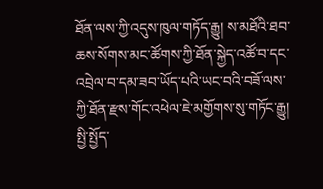ཐོན་ལས་ཀྱི་འདུས་ཁུལ་གཏོད་རྒྱུ། ས་མཐོའི་ཐབ་ཆས་སོགས་མང་ཚོགས་ཀྱི་ཐོན་སྐྱེད་འཚོ་བ་དང་འབྲེལ་བ་དམ་ཟབ་ཡོད་པའི་ཡང་བའི་བཟོ་ལས་ཀྱི་ཐོན་རྫས་གོང་འཕེལ་ཇེ་མགྱོགས་སུ་གཏོང་རྒྱུ། སྤྱི་སྤྱོད་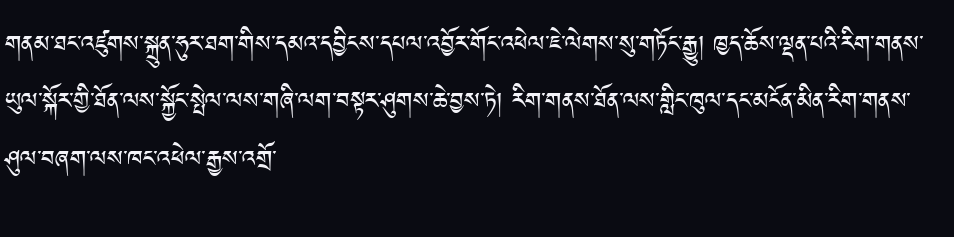གནམ་ཐང་འཛུགས་སྐྲུན་ཧུར་ཐག་གིས་དམའ་དབྱིངས་དཔལ་འབྱོར་གོང་འཕེལ་ཇེ་ལེགས་སུ་གཏོང་རྒྱུ། ཁྱད་ཆོས་ལྡན་པའི་རིག་གནས་ཡུལ་སྐོར་གྱི་ཐོན་ལས་སྐྱོང་སྤེལ་ལས་གཞི་ལག་བསྟར་ཤུགས་ཆེ་བྱས་ཏེ། རིག་གནས་ཐོན་ལས་གླིང་ཁུལ་དང་མངོན་མིན་རིག་གནས་ཤུལ་བཞག་ལས་ཁང་འཕེལ་རྒྱས་འགྲོ་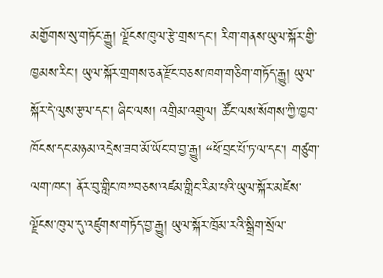མགྱོགས་སུ་གཏོང་རྒྱུ། ལྗོངས་ཁུལ་རྩེ་གྲས་དང་། རིག་གནས་ཡུལ་སྐོར་གྱི་ཁྱམས་རིང་། ཡུལ་སྐོར་གྲགས་ཅན་རྫོང་བཅས་ཁག་གཅིག་གཏོད་རྒྱུ། ཡུལ་སྐོར་དེ་ལུས་རྩལ་དང་། ཞིང་ལས། འགྲིམ་འགྲུལ། ཚོང་ལས་སོགས་ཀྱི་ཁྱབ་ཁོངས་དང་མཉམ་འདྲེས་ཟབ་མོ་ཡོང་བ་བྱ་རྒྱུ། “ཕོ་བྲང་པོ་ཏ་ལ་དང་། གཙུག་ལག་ཁང་། ནོར་བུ་གླིང་ཁ”བཅས་འཛམ་གླིང་རིམ་པའི་ཡུལ་སྐོར་མཛེས་ལྗོངས་ཁུལ་དུ་འཛུགས་གཏོད་བྱ་རྒྱུ། ཡུལ་སྐོར་ཁྲོམ་རའི་སྒྲིག་སྲོལ་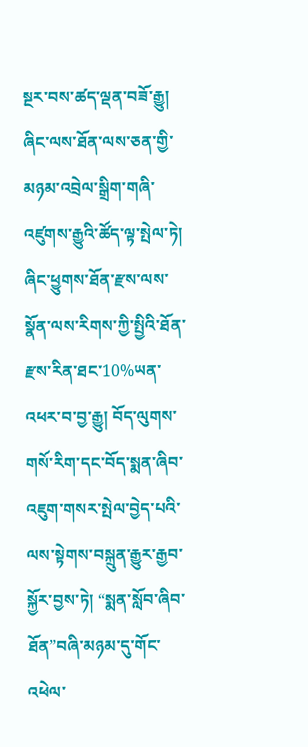སྔར་བས་ཚད་ལྡན་བཟོ་རྒྱུ། ཞིང་ལས་ཐོན་ལས་ཅན་གྱི་མཉམ་འབྲེལ་སྒྲིག་གཞི་འཛུགས་རྒྱུའི་ཚོད་ལྟ་སྤེལ་ཏེ། ཞིང་ཕྱུགས་ཐོན་རྫས་ལས་སྣོན་ལས་རིགས་ཀྱི་སྤྱིའི་ཐོན་རྫས་རིན་ཐང་10%ཡན་འཕར་བ་བྱ་རྒྱུ། བོད་ལུགས་གསོ་རིག་དང་བོད་སྨན་ཞིབ་འཇུག་གསར་སྤེལ་བྱེད་པའི་ལས་སྟེགས་བསྐྲུན་རྒྱུར་རྒྱབ་སྐྱོར་བྱས་ཏེ། “སྨན་སློབ་ཞིབ་ཐོན”བཞི་མཉམ་དུ་གོང་འཕེལ་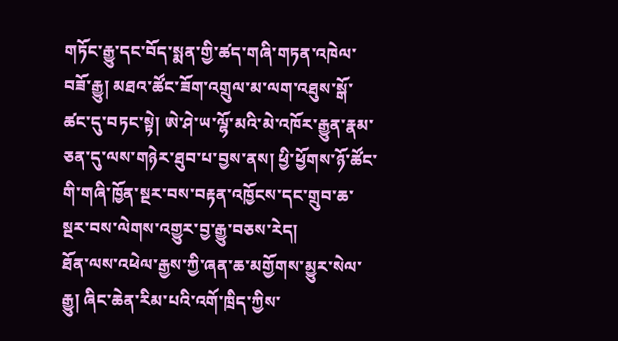གཏོང་རྒྱུ་དང་བོད་སྨན་གྱི་ཚད་གཞི་གཏན་འཁེལ་བཟོ་རྒྱུ། མཐའ་ཚོང་ཟོག་འགྲུལ་མ་ལག་འཐུས་སྒོ་ཚང་དུ་བཏང་སྟེ། ཨེ་ཤེ་ཡ་ལྷོ་མའི་མེ་འཁོར་རྒྱུན་རྣམ་ཅན་དུ་ལས་གཉེར་ཐུབ་པ་བྱས་ནས། ཕྱི་ཕྱོགས་ཉོ་ཚོང་གི་གཞི་ཁྱོན་སྔར་བས་བརྟན་འཁྱོངས་དང་གྲུབ་ཆ་སྔར་བས་ལེགས་འགྱུར་བྱ་རྒྱུ་བཅས་རེད།
ཐོན་ལས་འཕེལ་རྒྱས་ཀྱི་ཞན་ཆ་མགྱོགས་མྱུར་སེལ་རྒྱུ། ཞིང་ཆེན་རིམ་པའི་འགོ་ཁྲིད་ཀྱིས་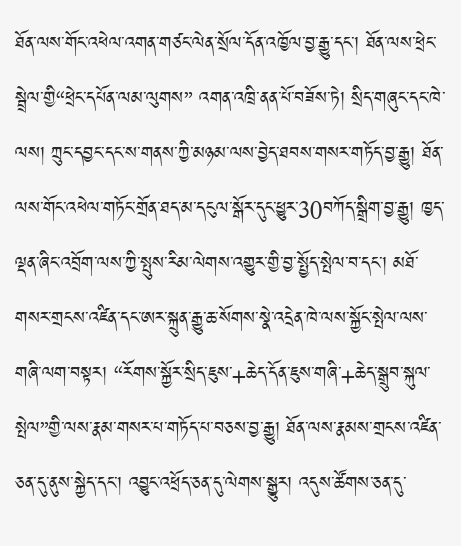ཐོན་ལས་གོང་འཕེལ་འགན་གཙང་ལེན་སྲོལ་དོན་འཁྱོལ་བྱ་རྒྱུ་དང་། ཐོན་ལས་ཕྲེང་སྦྲེལ་གྱི“ཕྲེང་དཔོན་ལམ་ལུགས” འགན་འཁྲི་ནན་པོ་བཟོས་ཏེ། སྲིད་གཞུང་དང་ཁེ་ལས། ཀྲུང་དབྱང་དང་ས་གནས་ཀྱི་མཉམ་ལས་བྱེད་ཐབས་གསར་གཏོད་བྱ་རྒྱུ། ཐོན་ལས་གོང་འཕེལ་གཏོང་གྲོན་ཐད་མ་དངུལ་སྒོར་དུང་ཕྱུར་30བཀོད་སྒྲིག་བྱ་རྒྱུ། ཁྱད་ལྡན་ཞིང་འབྲོག་ལས་ཀྱི་སྤུས་རིམ་ལེགས་འགྱུར་གྱི་བྱ་སྤྱོད་སྤེལ་བ་དང་། མཐོ་གསར་གྲངས་འཛིན་དང་ཨར་སྐྲུན་རྒྱུ་ཆ་སོགས་སྣེ་འདྲེན་ཁེ་ལས་སྐྱོང་སྤེལ་ལས་གཞི་ལག་བསྟར། “རོགས་སྐྱོར་སྲིད་ཇུས་+ཆེད་དོན་ཇུས་གཞི་+ཆེད་སྒྲུབ་སྐུལ་སྤེལ”གྱི་ལས་རྣམ་གསར་པ་གཏོད་པ་བཅས་བྱ་རྒྱུ། ཐོན་ལས་རྣམས་གྲངས་འཛིན་ཅན་དུ་ནུས་སྐྱེད་དང་། འབྱུང་འཕྲོད་ཅན་དུ་ལེགས་སྒྱུར། འདུས་ཚོགས་ཅན་དུ་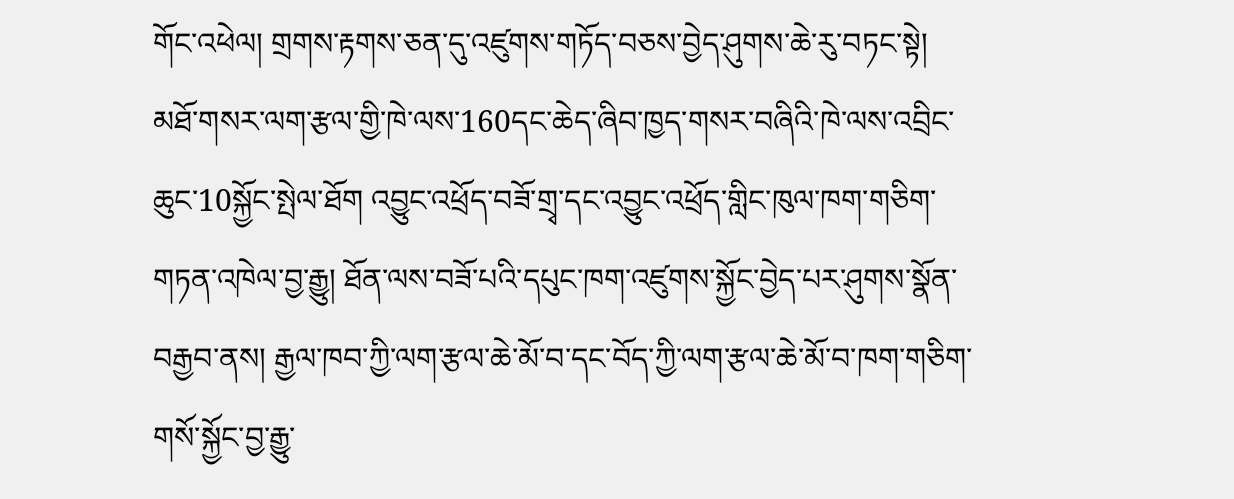གོང་འཕེལ། གྲགས་རྟགས་ཅན་དུ་འཛུགས་གཏོད་བཅས་བྱེད་ཤུགས་ཆེ་རུ་བཏང་སྟེ། མཐོ་གསར་ལག་རྩལ་གྱི་ཁེ་ལས་160དང་ཆེད་ཞིབ་ཁྱད་གསར་བཞིའི་ཁེ་ལས་འབྲིང་ཆུང་10སྐྱོང་སྤེལ་ཐོག འབྱུང་འཕྲོད་བཟོ་གྲྭ་དང་འབྱུང་འཕྲོད་གླིང་ཁུལ་ཁག་གཅིག་གཏན་འཁེལ་བྱ་རྒྱུ། ཐོན་ལས་བཟོ་པའི་དཔུང་ཁག་འཛུགས་སྐྱོང་བྱེད་པར་ཤུགས་སྣོན་བརྒྱབ་ནས། རྒྱལ་ཁབ་ཀྱི་ལག་རྩལ་ཆེ་མོ་བ་དང་བོད་ཀྱི་ལག་རྩལ་ཆེ་མོ་བ་ཁག་གཅིག་གསོ་སྐྱོང་བྱ་རྒྱུ་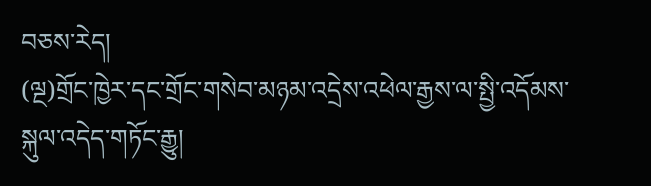བཅས་རེད།
(ལྔ)གྲོང་ཁྱེར་དང་གྲོང་གསེབ་མཉམ་འདྲེས་འཕེལ་རྒྱས་ལ་སྤྱི་འདོམས་སྐུལ་འདེད་གཏོང་རྒྱུ།